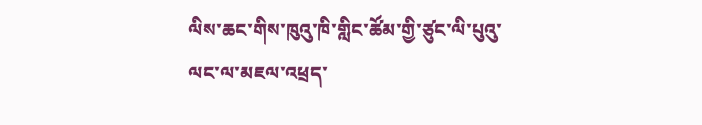ལིས་ཆང་གིས་ཁུའུ་ཁི་གླིང་ཚོམ་གྱི་ཙུང་ལི་པུའུ་ལང་ལ་མཇལ་འཕྲད་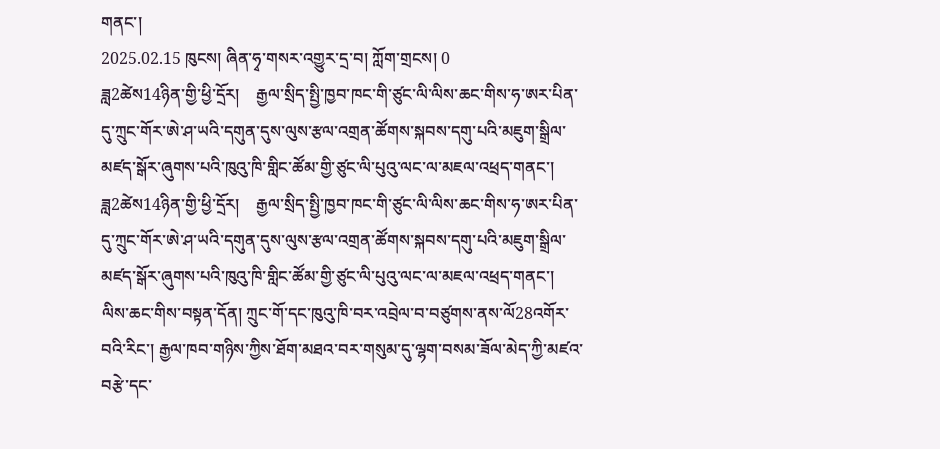གནང་།
2025.02.15 ཁུངས། ཞིན་ཧྭ་གསར་འགྱུར་དྲ་བ། ཀློག་གྲངས། 0
ཟླ2ཚེས14ཉིན་གྱི་ཕྱི་དྲོར།    རྒྱལ་སྲིད་སྤྱི་ཁྱབ་ཁང་གི་ཙུང་ལི་ལིས་ཆང་གིས་ཧ་ཨར་པིན་དུ་ཀྲུང་གོར་ཨེ་ཤ་ཡའི་དགུན་དུས་ལུས་རྩལ་འགྲན་ཚོགས་སྐབས་དགུ་པའི་མཇུག་སྒྲིལ་མཛད་སྒོར་ཞུགས་པའི་ཁུའུ་ཁི་གླིང་ཚོམ་གྱི་ཙུང་ལི་པུའུ་ལང་ལ་མཇལ་འཕྲད་གནང་།
ཟླ2ཚེས14ཉིན་གྱི་ཕྱི་དྲོར།    རྒྱལ་སྲིད་སྤྱི་ཁྱབ་ཁང་གི་ཙུང་ལི་ལིས་ཆང་གིས་ཧ་ཨར་པིན་དུ་ཀྲུང་གོར་ཨེ་ཤ་ཡའི་དགུན་དུས་ལུས་རྩལ་འགྲན་ཚོགས་སྐབས་དགུ་པའི་མཇུག་སྒྲིལ་མཛད་སྒོར་ཞུགས་པའི་ཁུའུ་ཁི་གླིང་ཚོམ་གྱི་ཙུང་ལི་པུའུ་ལང་ལ་མཇལ་འཕྲད་གནང་།
ལིས་ཆང་གིས་བསྟན་དོན། ཀྲུང་གོ་དང་ཁུའུ་ཁི་བར་འབྲེལ་བ་བཙུགས་ནས་ལོ28འགོར་བའི་རིང་། རྒྱལ་ཁབ་གཉིས་ཀྱིས་ཐོག་མཐའ་བར་གསུམ་དུ་ལྷག་བསམ་ཟོལ་མེད་ཀྱི་མཛའ་བརྩེ་དང་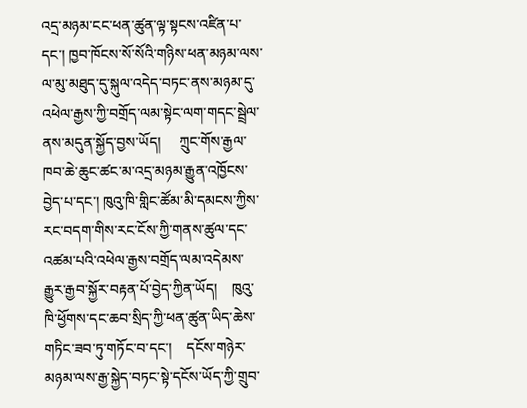འདྲ་མཉམ་ངང་ཕན་ཚུན་ལྟ་སྟངས་འཛིན་པ་དང་། ཁྱབ་ཁོངས་སོ་སོའི་གཉིས་ཕན་མཉམ་ལས་ལ་མུ་མཐུད་དུ་སྐུལ་འདེད་བཏང་ནས་མཉམ་དུ་འཕེལ་རྒྱས་ཀྱི་བགྲོད་ལམ་སྟེང་ལག་གདང་སྦྲེལ་ནས་མདུན་སྐྱོད་བྱས་ཡོད།     ཀྲུང་གོས་རྒྱལ་ཁབ་ཆེ་ཆུང་ཚང་མ་འདྲ་མཉམ་རྒྱུན་འཁྱོངས་བྱེད་པ་དང་། ཁུའུ་ཁི་གླིང་ཚོམ་མི་དམངས་ཀྱིས་རང་བདག་གིས་རང་ངོས་ཀྱི་གནས་ཚུལ་དང་འཚམ་པའི་འཕེལ་རྒྱས་བགྲོད་ལམ་འདེམས་རྒྱུར་རྒྱབ་སྐྱོར་བརྟན་པོ་བྱེད་ཀྱིན་ཡོད།    ཁུའུ་ཁི་ཕྱོགས་དང་ཆབ་སྲིད་ཀྱི་ཕན་ཚུན་ཡིད་ཆེས་གཏིང་ཟབ་ཏུ་གཏོང་བ་དང་།    དངོས་གཉེར་མཉམ་ལས་རྒྱ་སྐྱེད་བཏང་སྟེ་དངོས་ཡོད་ཀྱི་གྲུབ་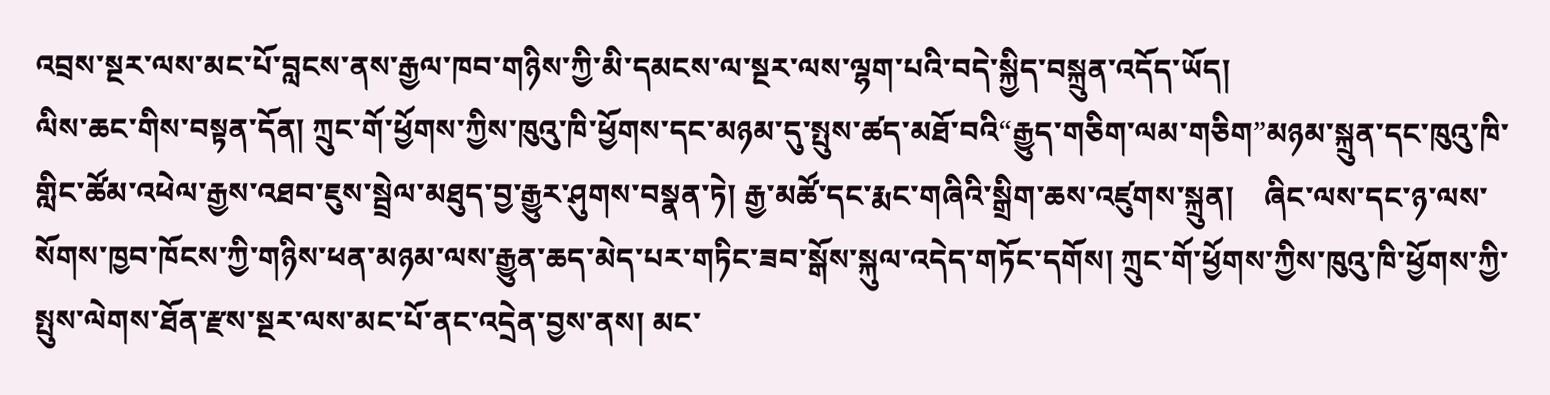འབྲས་སྔར་ལས་མང་པོ་བླངས་ནས་རྒྱལ་ཁབ་གཉིས་ཀྱི་མི་དམངས་ལ་སྔར་ལས་ལྷག་པའི་བདེ་སྐྱིད་བསྐྲུན་འདོད་ཡོད།
ལིས་ཆང་གིས་བསྟན་དོན། ཀྲུང་གོ་ཕྱོགས་ཀྱིས་ཁུའུ་ཁི་ཕྱོགས་དང་མཉམ་དུ་སྤུས་ཚད་མཐོ་བའི“རྒྱུད་གཅིག་ལམ་གཅིག”མཉམ་སྐྲུན་དང་ཁུའུ་ཁི་གླིང་ཚོམ་འཕེལ་རྒྱས་འཐབ་ཇུས་སྦྲེལ་མཐུད་བྱ་རྒྱུར་ཤུགས་བསྣན་ཏེ། རྒྱ་མཚོ་དང་རྨང་གཞིའི་སྒྲིག་ཆས་འཛུགས་སྐྲུན།    ཞིང་ལས་དང་ཉ་ལས་སོགས་ཁྱབ་ཁོངས་ཀྱི་གཉིས་ཕན་མཉམ་ལས་རྒྱུན་ཆད་མེད་པར་གཏིང་ཟབ་སྒོས་སྐུལ་འདེད་གཏོང་དགོས། ཀྲུང་གོ་ཕྱོགས་ཀྱིས་ཁུའུ་ཁི་ཕྱོགས་ཀྱི་སྤུས་ལེགས་ཐོན་རྫས་སྔར་ལས་མང་པོ་ནང་འདྲེན་བྱས་ནས། མང་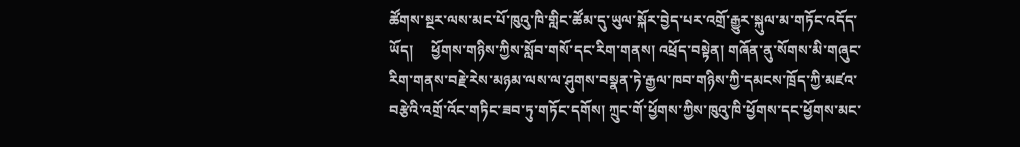ཚོགས་སྔར་ལས་མང་པོ་ཁུའུ་ཁི་གླིང་ཚོམ་དུ་ཡུལ་སྐོར་བྱེད་པར་འགྲོ་རྒྱུར་སྐུལ་མ་གཏོང་འདོད་ཡོད།     ཕྱོགས་གཉིས་ཀྱིས་སློབ་གསོ་དང་རིག་གནས། འཕྲོད་བསྟེན། གཞོན་ནུ་སོགས་མི་གཞུང་རིག་གནས་བརྗེ་རེས་མཉམ་ལས་ལ་ཤུགས་བསྣན་ཏེ་རྒྱལ་ཁབ་གཉིས་ཀྱི་དམངས་ཁྲོད་ཀྱི་མཛའ་བརྩེའི་འགྲོ་འོང་གཏིང་ཟབ་ཏུ་གཏོང་དགོས། ཀྲུང་གོ་ཕྱོགས་ཀྱིས་ཁུའུ་ཁི་ཕྱོགས་དང་ཕྱོགས་མང་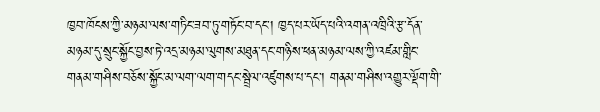ཁྱབ་ཁོངས་ཀྱི་མཉམ་ལས་གཏིང་ཟབ་ཏུ་གཏོང་བ་དང་། ཁྱད་པར་ཡོད་པའི་འགན་འཁྲིའི་རྩ་དོན་མཉམ་དུ་སྲུང་སྐྱོང་བྱས་ཏེ་འདྲ་མཉམ་ལུགས་མཐུན་དང་གཉིས་ཕན་མཉམ་ལས་ཀྱི་འཛམ་གླིང་གནམ་གཤིས་བཅོས་སྐྱོང་མ་ལག་ལག་གདང་སྦྲེལ་འཛུགས་པ་དང་། གནམ་གཤིས་འགྱུར་ལྡོག་གི་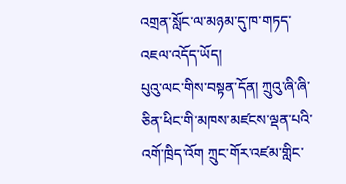འགྲན་སློང་ལ་མཉམ་དུ་ཁ་གཏད་འཇལ་འདོད་ཡོད།
པུའུ་ལང་གིས་བསྟན་དོན། ཀྲུའུ་ཞི་ཞི་ཅིན་ཕིང་གི་མཁས་མཛངས་ལྡན་པའི་འགོ་ཁྲིད་འོག ཀྲུང་གོར་འཛམ་གླིང་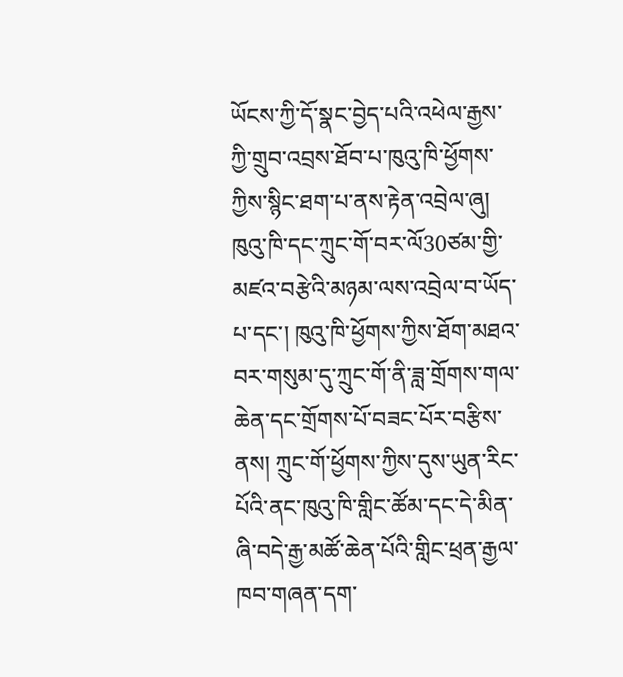ཡོངས་ཀྱི་དོ་སྣང་བྱེད་པའི་འཕེལ་རྒྱས་ཀྱི་གྲུབ་འབྲས་ཐོབ་པ་ཁུའུ་ཁི་ཕྱོགས་ཀྱིས་སྙིང་ཐག་པ་ནས་རྟེན་འབྲེལ་ཞུ། ཁུའུ་ཁི་དང་ཀྲུང་གོ་བར་ལོ30ཙམ་གྱི་མཛའ་བརྩེའི་མཉམ་ལས་འབྲེལ་བ་ཡོད་པ་དང་། ཁུའུ་ཁི་ཕྱོགས་ཀྱིས་ཐོག་མཐའ་བར་གསུམ་དུ་ཀྲུང་གོ་ནི་ཟླ་གྲོགས་གལ་ཆེན་དང་གྲོགས་པོ་བཟང་པོར་བརྩིས་ནས། ཀྲུང་གོ་ཕྱོགས་ཀྱིས་དུས་ཡུན་རིང་པོའི་ནང་ཁུའུ་ཁི་གླིང་ཚོམ་དང་དེ་མིན་ཞི་བདེ་རྒྱ་མཚོ་ཆེན་པོའི་གླིང་ཕྲན་རྒྱལ་ཁབ་གཞན་དག་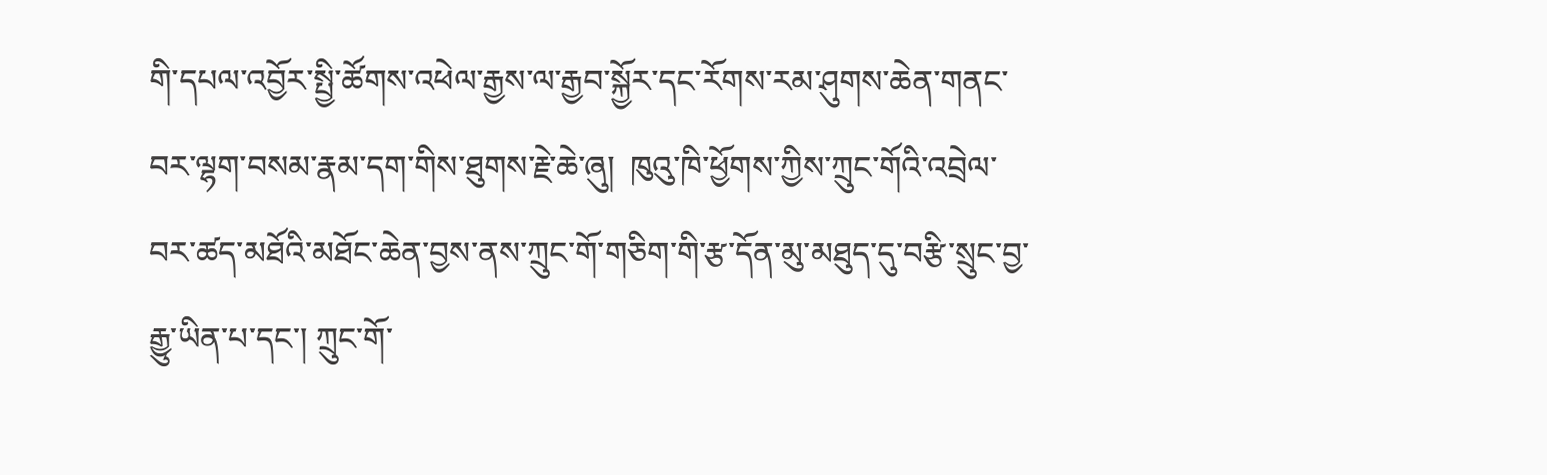གི་དཔལ་འབྱོར་སྤྱི་ཚོགས་འཕེལ་རྒྱས་ལ་རྒྱབ་སྐྱོར་དང་རོགས་རམ་ཤུགས་ཆེན་གནང་བར་ལྷག་བསམ་རྣམ་དག་གིས་ཐུགས་རྗེ་ཆེ་ཞུ།  ཁུའུ་ཁི་ཕྱོགས་ཀྱིས་ཀྲུང་གོའི་འབྲེལ་བར་ཚད་མཐོའི་མཐོང་ཆེན་བྱས་ནས་ཀྲུང་གོ་གཅིག་གི་རྩ་དོན་མུ་མཐུད་དུ་བརྩི་སྲུང་བྱ་རྒྱུ་ཡིན་པ་དང་། ཀྲུང་གོ་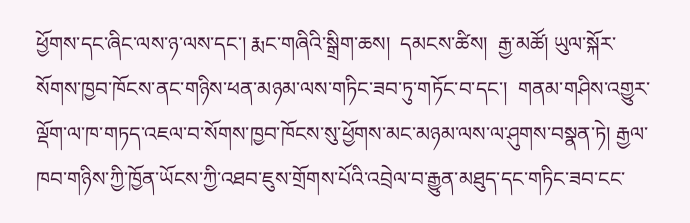ཕྱོགས་དང་ཞིང་ལས་ཉ་ལས་དང་། རྨང་གཞིའི་སྒྲིག་ཆས།  དམངས་ཚིས།  རྒྱ་མཚོ། ཡུལ་སྐོར་སོགས་ཁྱབ་ཁོངས་ནང་གཉིས་ཕན་མཉམ་ལས་གཏིང་ཟབ་ཏུ་གཏོང་བ་དང་།  གནམ་གཤིས་འགྱུར་ལྡོག་ལ་ཁ་གཏད་འཇལ་བ་སོགས་ཁྱབ་ཁོངས་སུ་ཕྱོགས་མང་མཉམ་ལས་ལ་ཤུགས་བསྣན་ཏེ། རྒྱལ་ཁབ་གཉིས་ཀྱི་ཁྱོན་ཡོངས་ཀྱི་འཐབ་ཇུས་གྲོགས་པོའི་འབྲེལ་བ་རྒྱུན་མཐུད་དང་གཏིང་ཟབ་ངང་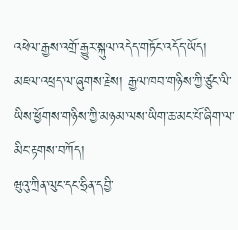འཕེལ་རྒྱས་འགྲོ་རྒྱུར་སྐུལ་འདེད་གཏོང་འདོད་ཡོད།
མཇལ་འཕྲད་ལ་ཞུགས་རྗེས། རྒྱལ་ཁབ་གཉིས་ཀྱི་ཙུང་ལི་ཡིས་ཕྱོགས་གཉིས་ཀྱི་མཉམ་ལས་ཡིག་ཆ་མང་པོ་ཞིག་ལ་མིང་རྟགས་བཀོད།
ཝུའུ་ཀྲིན་ལུང་དང་ཧྲིན་དབྱི་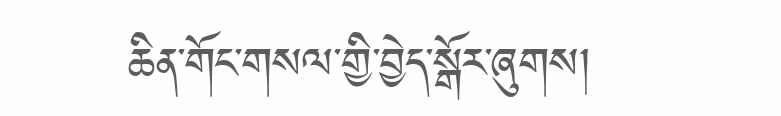ཆིན་གོང་གསལ་གྱི་བྱེད་སྒོར་ཞུགས།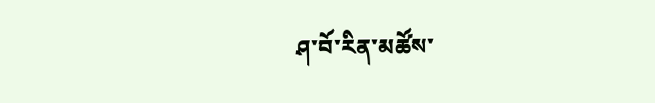ཤ་བོ་རིན་མཚོས་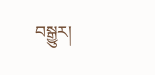བསྒྱུར།